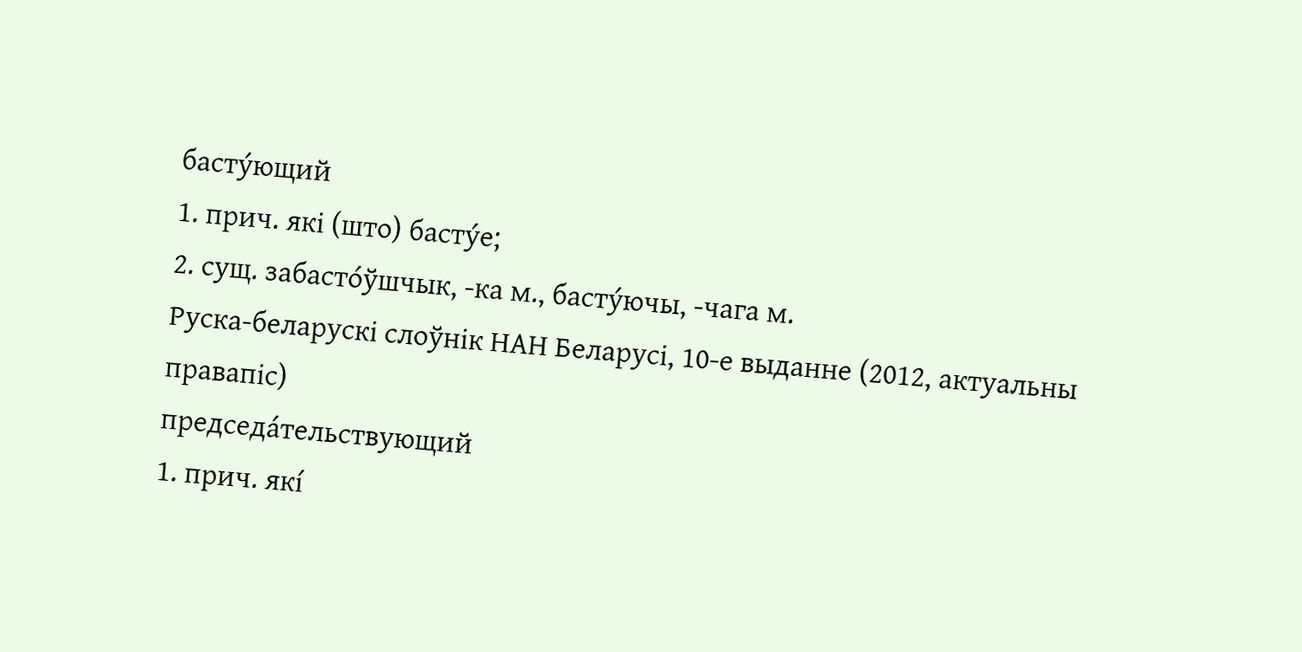басту́ющий
1. прич. які (што) басту́е;
2. сущ. забасто́ўшчык, -ка м., басту́ючы, -чага м.
Руска-беларускі слоўнік НАН Беларусі, 10-е выданне (2012, актуальны правапіс)
председа́тельствующий
1. прич. які́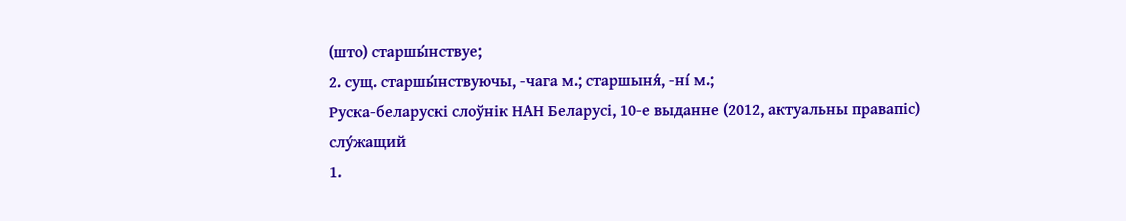(што) старшы́нствуе;
2. сущ. старшы́нствуючы, -чага м.; старшыня́, -ні́ м.;
Руска-беларускі слоўнік НАН Беларусі, 10-е выданне (2012, актуальны правапіс)
слу́жащий
1.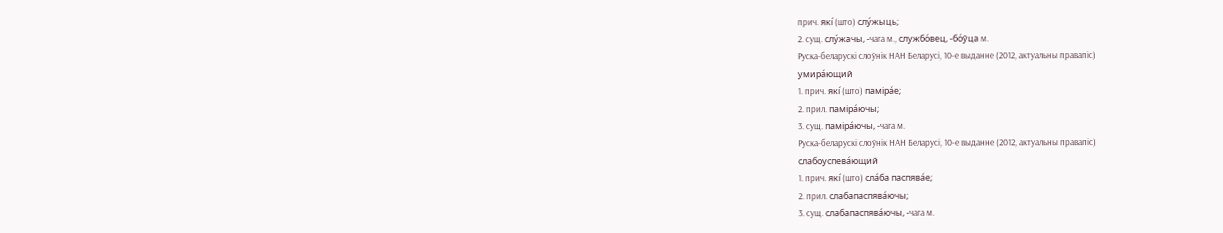прич. які́ (што) слу́жыць;
2. сущ. слу́жачы, -чага м., службо́вец, -бо́ўца м.
Руска-беларускі слоўнік НАН Беларусі, 10-е выданне (2012, актуальны правапіс)
умира́ющий
1. прич. які́ (што) паміра́е;
2. прил. паміра́ючы;
3. сущ. паміра́ючы, -чага м.
Руска-беларускі слоўнік НАН Беларусі, 10-е выданне (2012, актуальны правапіс)
слабоуспева́ющий
1. прич. які́ (што) сла́ба паспява́е;
2. прил. слабапаспява́ючы;
3. сущ. слабапаспява́ючы, -чага м.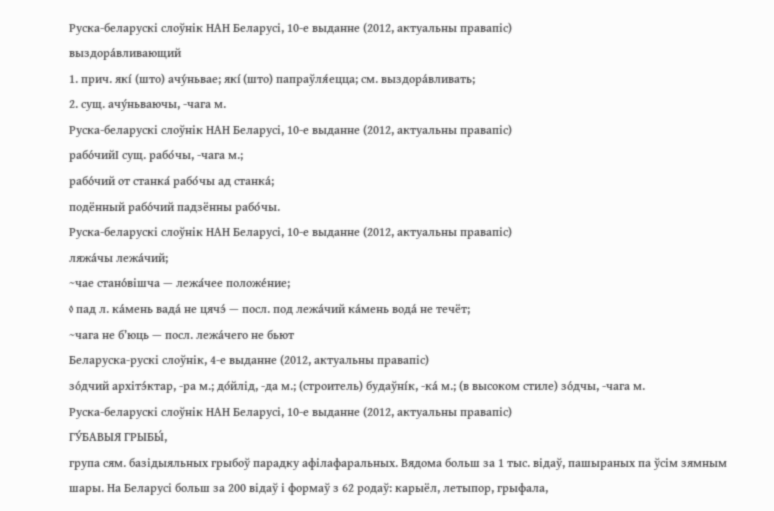Руска-беларускі слоўнік НАН Беларусі, 10-е выданне (2012, актуальны правапіс)
выздора́вливающий
1. прич. які́ (што) ачу́ньвае; які́ (што) папраўля́ецца; см. выздора́вливать;
2. сущ. ачу́ньваючы, -чага м.
Руска-беларускі слоўнік НАН Беларусі, 10-е выданне (2012, актуальны правапіс)
рабо́чийI сущ. рабо́чы, -чага м.;
рабо́чий от станка́ рабо́чы ад станка́;
подённый рабо́чий падзённы рабо́чы.
Руска-беларускі слоўнік НАН Беларусі, 10-е выданне (2012, актуальны правапіс)
ляжа́чы лежа́чий;
~чае стано́вішча — лежа́чее положе́ние;
◊ пад л. ка́мень вада́ не цячэ́ — посл. под лежа́чий ка́мень вода́ не течёт;
~чага не б’юць — посл. лежа́чего не бьют
Беларуска-рускі слоўнік, 4-е выданне (2012, актуальны правапіс)
зо́дчий архітэ́ктар, -ра м.; до́йлід, -да м.; (строитель) будаўні́к, -ка́ м.; (в высоком стиле) зо́дчы, -чага м.
Руска-беларускі слоўнік НАН Беларусі, 10-е выданне (2012, актуальны правапіс)
ГУ́БАВЫЯ ГРЫБЫ́,
група сям. базідыяльных грыбоў парадку афілафаральных. Вядома больш за 1 тыс. відаў, пашыраных па ўсім зямным шары. На Беларусі больш за 200 відаў і формаў з 62 родаў: карыёл, летыпор, грыфала,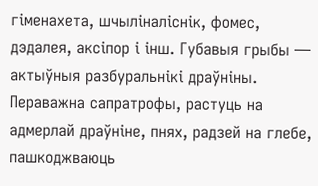гіменахета, шчыліналіснік, фомес, дэдалея, аксіпор і інш. Губавыя грыбы — актыўныя разбуральнікі драўніны. Пераважна сапратрофы, растуць на адмерлай драўніне, пнях, радзей на глебе, пашкоджваюць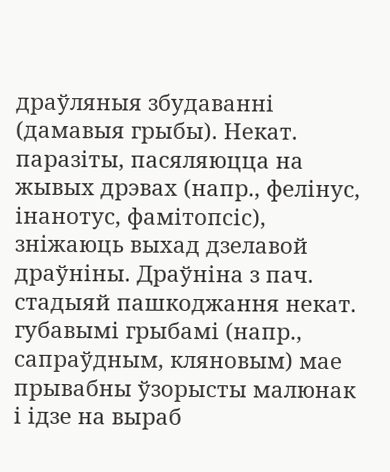драўляныя збудаванні (дамавыя грыбы). Некат. паразіты, пасяляюцца на жывых дрэвах (напр., фелінус, інанотус, фамітопсіс), зніжаюць выхад дзелавой драўніны. Драўніна з пач. стадыяй пашкоджання некат. губавымі грыбамі (напр., сапраўдным, кляновым) мае прывабны ўзорысты малюнак і ідзе на выраб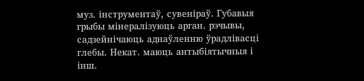муз. інструментаў, сувеніраў. Губавыя грыбы мінералізуюць арган. рэчывы, садзейнічаюць аднаўленню ўрадлівасці глебы. Некат. маюць антыбіятычныя і інш.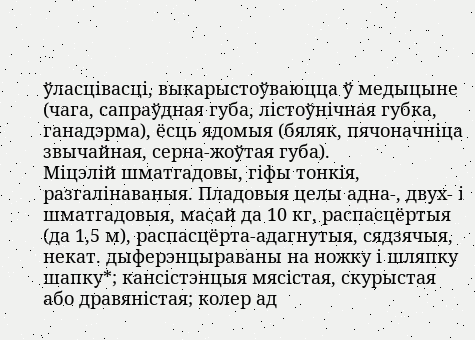ўласцівасці, выкарыстоўваюцца ў медыцыне (чага, сапраўдная губа, лістоўнічная губка, ганадэрма), ёсць ядомыя (бяляк, пячоначніца звычайная, серна-жоўтая губа).
Міцэлій шматгадовы, гіфы тонкія, разгалінаваныя. Пладовыя целы адна-, двух- і шматгадовыя, масай да 10 кг, распасцёртыя (да 1,5 м), распасцёрта-адагнутыя, сядзячыя, некат. дыферэнцыраваны на ножку і шляпку шапку*; кансістэнцыя мясістая, скурыстая або дравяністая; колер ад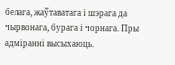белага, жаўтаватага і шэрага да чырвонага, бурага і чорнага. Пры адміранні высыхаюць.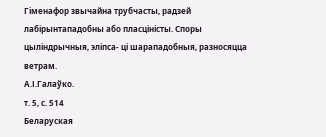Гіменафор звычайна трубчасты, радзей лабірынтападобны або пласціністы. Споры цыліндрычныя, эліпса- ці шарападобныя, разносяцца ветрам.
А.І.Галаўко.
т. 5, с. 514
Беларуская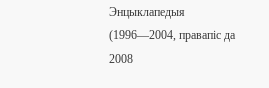Энцыклапедыя (1996—2004, правапіс да 2008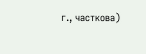г., часткова)